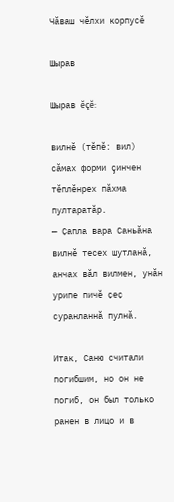Чӑваш чӗлхи корпусӗ

Шырав

Шырав ĕçĕ:

вилнӗ (тĕпĕ: вил) сăмах форми çинчен тĕплĕнрех пăхма пултаратăр.
— Ҫапла вара Саньӑна вилнӗ тесех шутланӑ, анчах вӑл вилмен, унӑн урипе пичӗ ҫеҫ суранланнӑ пулнӑ.

Итак, Саню считали погибшим, но он не погиб, он был только ранен в лицо и в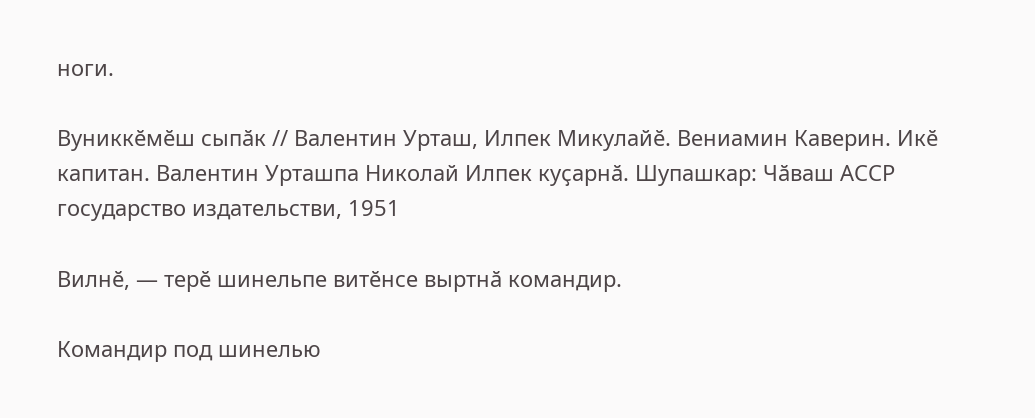ноги.

Вуниккӗмӗш сыпӑк // Валентин Урташ, Илпек Микулайӗ. Вениамин Каверин. Икӗ капитан. Валентин Урташпа Николай Илпек куҫарнӑ. Шупашкар: Чӑваш АССР государство издательстви, 1951

Вилнӗ, — терӗ шинельпе витӗнсе выртнӑ командир.

Командир под шинелью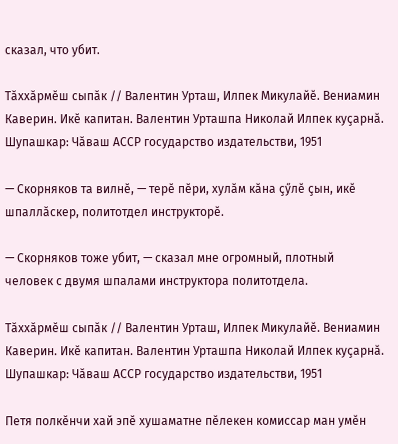сказал, что убит.

Тӑххӑрмӗш сыпӑк // Валентин Урташ, Илпек Микулайӗ. Вениамин Каверин. Икӗ капитан. Валентин Урташпа Николай Илпек куҫарнӑ. Шупашкар: Чӑваш АССР государство издательстви, 1951

— Скорняков та вилнӗ, — терӗ пӗри, хулӑм кӑна ҫӳлӗ ҫын, икӗ шпаллӑскер, политотдел инструкторӗ.

— Скорняков тоже убит, — сказал мне огромный, плотный человек с двумя шпалами инструктора политотдела.

Тӑххӑрмӗш сыпӑк // Валентин Урташ, Илпек Микулайӗ. Вениамин Каверин. Икӗ капитан. Валентин Урташпа Николай Илпек куҫарнӑ. Шупашкар: Чӑваш АССР государство издательстви, 1951

Петя полкӗнчи хай эпӗ хушаматне пӗлекен комиссар ман умӗн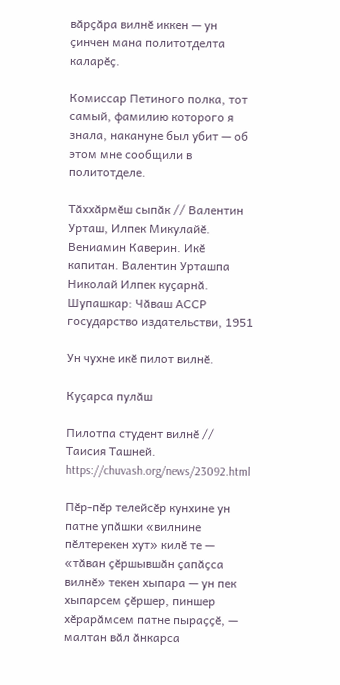вӑрҫӑра вилнӗ иккен — ун ҫинчен мана политотделта каларӗҫ.

Комиссар Петиного полка, тот самый, фамилию которого я знала, накануне был убит — об этом мне сообщили в политотделе.

Тӑххӑрмӗш сыпӑк // Валентин Урташ, Илпек Микулайӗ. Вениамин Каверин. Икӗ капитан. Валентин Урташпа Николай Илпек куҫарнӑ. Шупашкар: Чӑваш АССР государство издательстви, 1951

Ун чухне икӗ пилот вилнӗ.

Куҫарса пулӑш

Пилотпа студент вилнӗ // Таисия Ташней. https://chuvash.org/news/23092.html

Пӗр-пӗр телейсӗр кунхине ун патне упӑшки «вилнине пӗлтерекен хут» килӗ те — «тӑван ҫӗршывшӑн ҫапӑҫса вилнӗ» текен хыпара — ун пек хыпарсем ҫӗршер, пиншер хӗрарӑмсем патне пыраҫҫӗ, — малтан вӑл ӑнкарса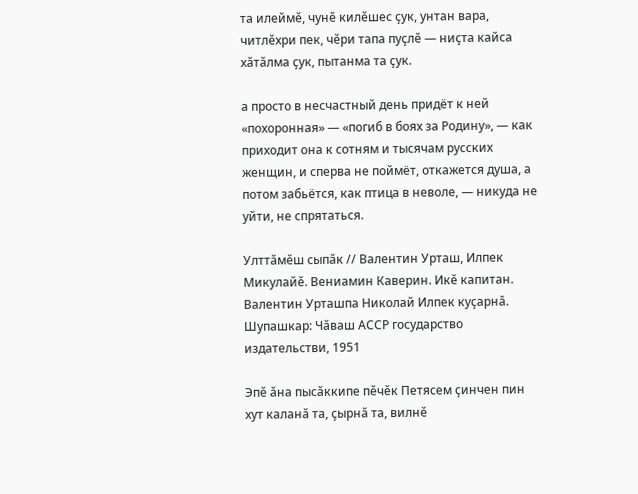та илеймӗ, чунӗ килӗшес ҫук, унтан вара, читлӗхри пек, чӗри тапа пуҫлӗ — ниҫта кайса хӑтӑлма ҫук, пытанма та ҫук.

а просто в несчастный день придёт к ней «похоронная» — «погиб в боях за Родину», — как приходит она к сотням и тысячам русских женщин, и сперва не поймёт, откажется душа, а потом забьётся, как птица в неволе, — никуда не уйти, не спрятаться.

Улттӑмӗш сыпӑк // Валентин Урташ, Илпек Микулайӗ. Вениамин Каверин. Икӗ капитан. Валентин Урташпа Николай Илпек куҫарнӑ. Шупашкар: Чӑваш АССР государство издательстви, 1951

Эпӗ ӑна пысӑккипе пӗчӗк Петясем ҫинчен пин хут каланӑ та, ҫырнӑ та, вилнӗ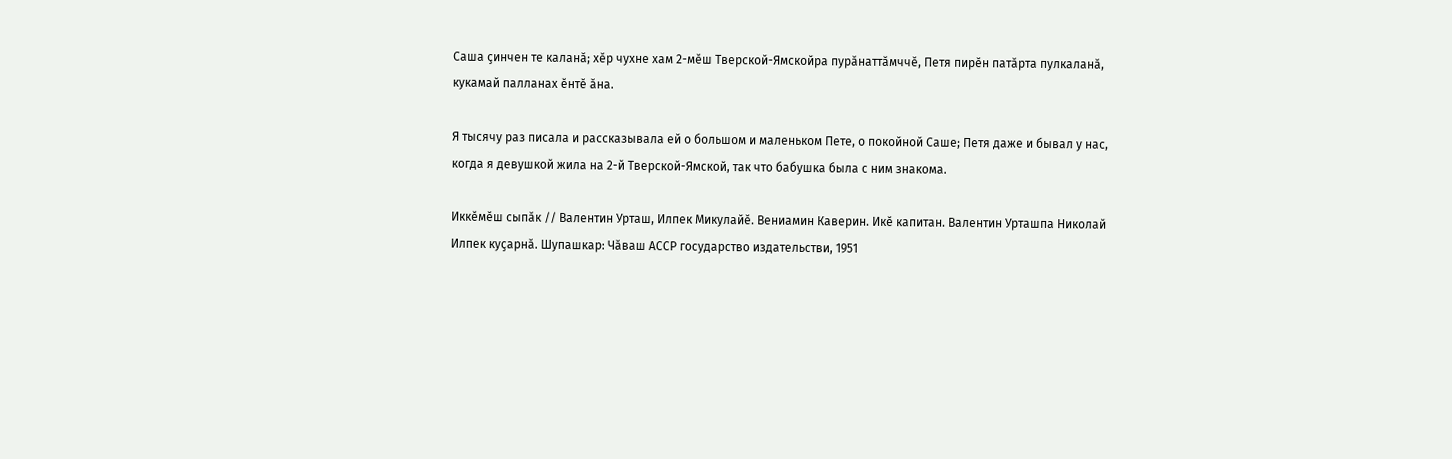Саша ҫинчен те каланӑ; хӗр чухне хам 2-мӗш Тверской-Ямскойра пурӑнаттӑмччӗ, Петя пирӗн патӑрта пулкаланӑ, кукамай палланах ӗнтӗ ӑна.

Я тысячу раз писала и рассказывала ей о большом и маленьком Пете, о покойной Саше; Петя даже и бывал у нас, когда я девушкой жила на 2-й Тверской-Ямской, так что бабушка была с ним знакома.

Иккӗмӗш сыпӑк // Валентин Урташ, Илпек Микулайӗ. Вениамин Каверин. Икӗ капитан. Валентин Урташпа Николай Илпек куҫарнӑ. Шупашкар: Чӑваш АССР государство издательстви, 1951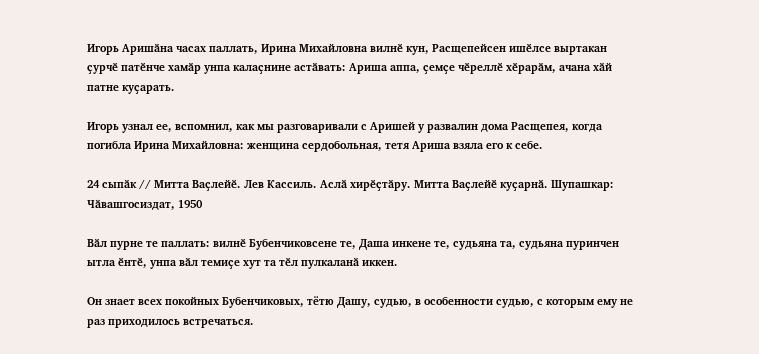Игорь Аришӑна часах паллать, Ирина Михайловна вилнӗ кун, Расщепейсен ишӗлсе выртакан ҫурчӗ патӗнче хамӑр унпа калаҫнине астӑвать: Ариша аппа, ҫемҫе чӗреллӗ хӗрарӑм, ачана хӑй патне куҫарать.

Игорь узнал ее, вспомнил, как мы разговаривали с Аришей у развалин дома Расщепея, когда погибла Ирина Михайловна: женщина сердобольная, тетя Ариша взяла его к себе.

24 сыпӑк // Митта Ваҫлейӗ. Лев Кассиль. Аслӑ хирӗҫтӑру. Митта Ваҫлейӗ куҫарнӑ. Шупашкар: Чӑвашгосиздат, 1950

Вӑл пурне те паллать: вилнӗ Бубенчиковсене те, Даша инкене те, судьяна та, судьяна пуринчен ытла ӗнтӗ, унпа вӑл темиҫе хут та тӗл пулкаланӑ иккен.

Он знает всех покойных Бубенчиковых, тётю Дашу, судью, в особенности судью, с которым ему не раз приходилось встречаться.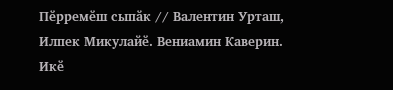Пӗрремӗш сыпӑк // Валентин Урташ, Илпек Микулайӗ. Вениамин Каверин. Икӗ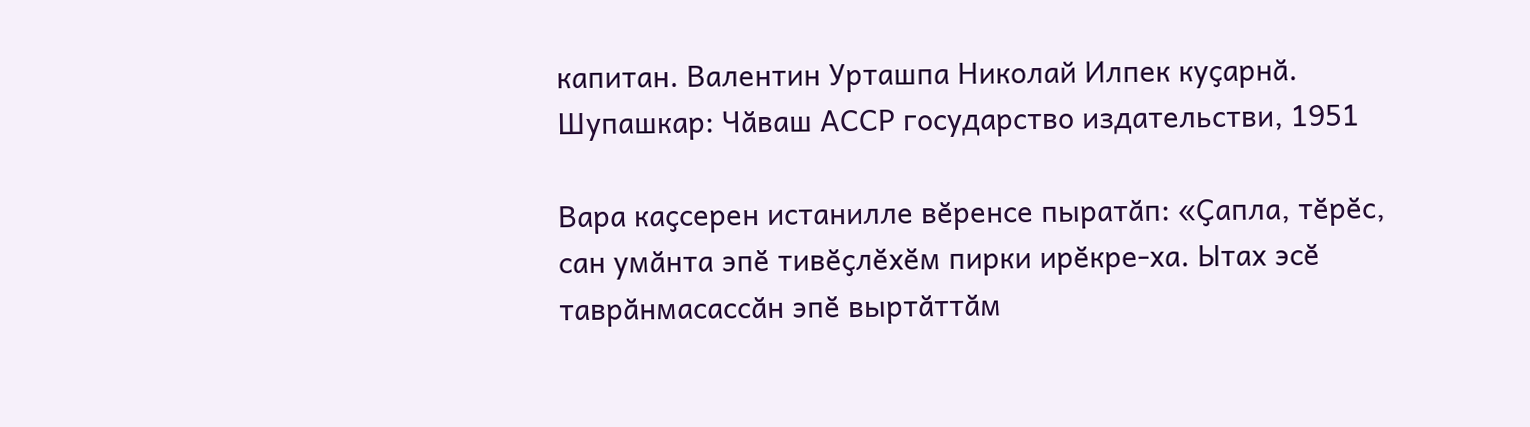капитан. Валентин Урташпа Николай Илпек куҫарнӑ. Шупашкар: Чӑваш АССР государство издательстви, 1951

Вара каҫсерен истанилле вӗренсе пыратӑп: «Ҫапла, тӗрӗс, сан умӑнта эпӗ тивӗҫлӗхӗм пирки ирӗкре-ха. Ытах эсӗ таврӑнмасассӑн эпӗ выртӑттӑм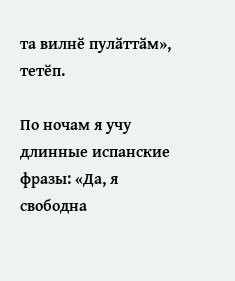та вилнӗ пулӑттӑм», тетӗп.

По ночам я учу длинные испанские фразы: «Да, я свободна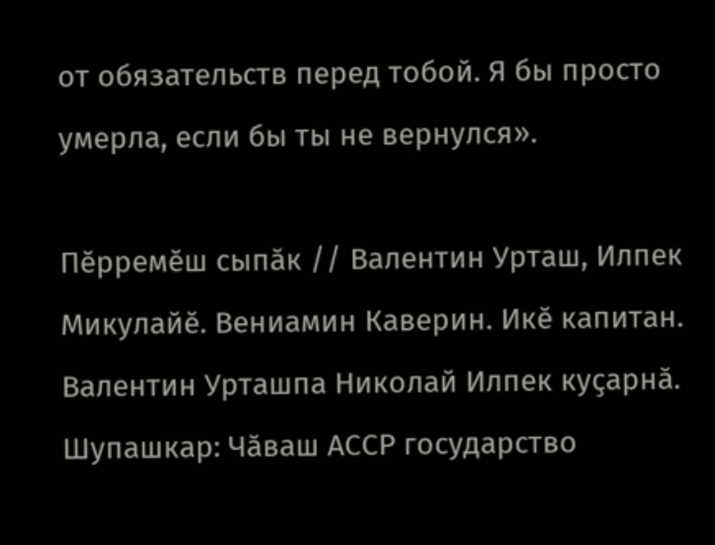от обязательств перед тобой. Я бы просто умерла, если бы ты не вернулся».

Пӗрремӗш сыпӑк // Валентин Урташ, Илпек Микулайӗ. Вениамин Каверин. Икӗ капитан. Валентин Урташпа Николай Илпек куҫарнӑ. Шупашкар: Чӑваш АССР государство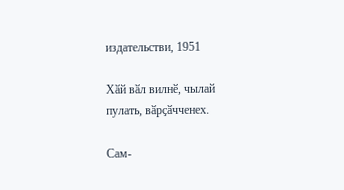издательстви, 1951

Хӑй вӑл вилнӗ, чылай пулать, вӑрҫӑчченех.

Сам-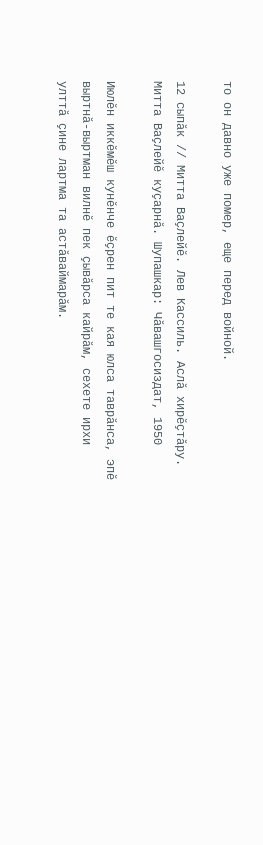то он давно уже помер, еще перед войной.

12 сыпӑк // Митта Ваҫлейӗ. Лев Кассиль. Аслӑ хирӗҫтӑру. Митта Ваҫлейӗ куҫарнӑ. Шупашкар: Чӑвашгосиздат, 1950

Июлӗн иккӗмӗш кунӗнче ӗҫрен пит те кая юлса таврӑнса, эпӗ выртнӑ-выртман вилнӗ пек ҫывӑрса кайрӑм, сехете ирхи улттӑ ҫине лартма та астӑваймарӑм.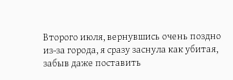Второго июля, вернувшись очень поздно из-за города, я сразу заснула как убитая, забыв даже поставить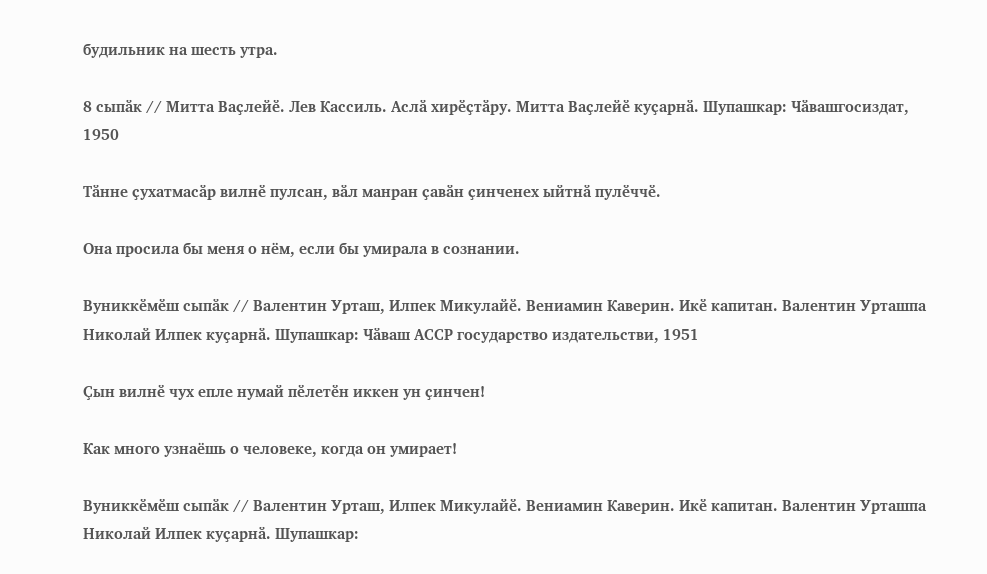будильник на шесть утра.

8 сыпӑк // Митта Ваҫлейӗ. Лев Кассиль. Аслӑ хирӗҫтӑру. Митта Ваҫлейӗ куҫарнӑ. Шупашкар: Чӑвашгосиздат, 1950

Тӑнне ҫухатмасӑр вилнӗ пулсан, вӑл манран ҫавӑн ҫинченех ыйтнӑ пулӗччӗ.

Она просила бы меня о нём, если бы умирала в сознании.

Вуниккӗмӗш сыпӑк // Валентин Урташ, Илпек Микулайӗ. Вениамин Каверин. Икӗ капитан. Валентин Урташпа Николай Илпек куҫарнӑ. Шупашкар: Чӑваш АССР государство издательстви, 1951

Ҫын вилнӗ чух епле нумай пӗлетӗн иккен ун ҫинчен!

Как много узнаёшь о человеке, когда он умирает!

Вуниккӗмӗш сыпӑк // Валентин Урташ, Илпек Микулайӗ. Вениамин Каверин. Икӗ капитан. Валентин Урташпа Николай Илпек куҫарнӑ. Шупашкар: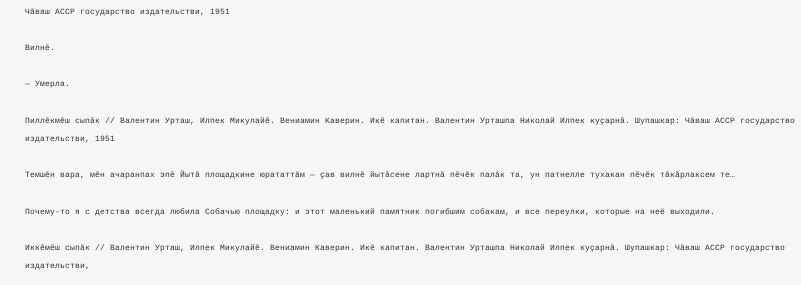Чӑваш АССР государство издательстви, 1951

Вилнӗ.

— Умерла.

Пиллӗкмӗш сыпӑк // Валентин Урташ, Илпек Микулайӗ. Вениамин Каверин. Икӗ капитан. Валентин Урташпа Николай Илпек куҫарнӑ. Шупашкар: Чӑваш АССР государство издательстви, 1951

Темшӗн вара, мӗн ачаранпах эпӗ Йытӑ площадкине юрататтӑм — ҫав вилнӗ йытӑсене лартнӑ пӗчӗк палӑк та, ун патнелле тухакан пӗчӗк тӑкӑрлаксем те…

Почему-то я с детства всегда любила Собачью площадку: и этот маленький памятник погибшим собакам, и все переулки, которые на неё выходили.

Иккӗмӗш сыпӑк // Валентин Урташ, Илпек Микулайӗ. Вениамин Каверин. Икӗ капитан. Валентин Урташпа Николай Илпек куҫарнӑ. Шупашкар: Чӑваш АССР государство издательстви,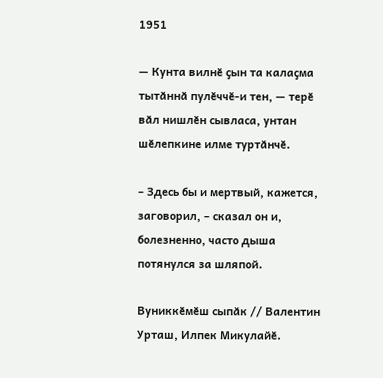1951

— Кунта вилнӗ ҫын та калаҫма тытӑннӑ пулӗччӗ-и тен, — терӗ вӑл нишлӗн сывласа, унтан шӗлепкине илме туртӑнчӗ.

– Здесь бы и мертвый, кажется, заговорил, – сказал он и, болезненно, часто дыша потянулся за шляпой.

Вуниккӗмӗш сыпӑк // Валентин Урташ, Илпек Микулайӗ.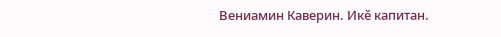Вениамин Каверин. Икӗ капитан.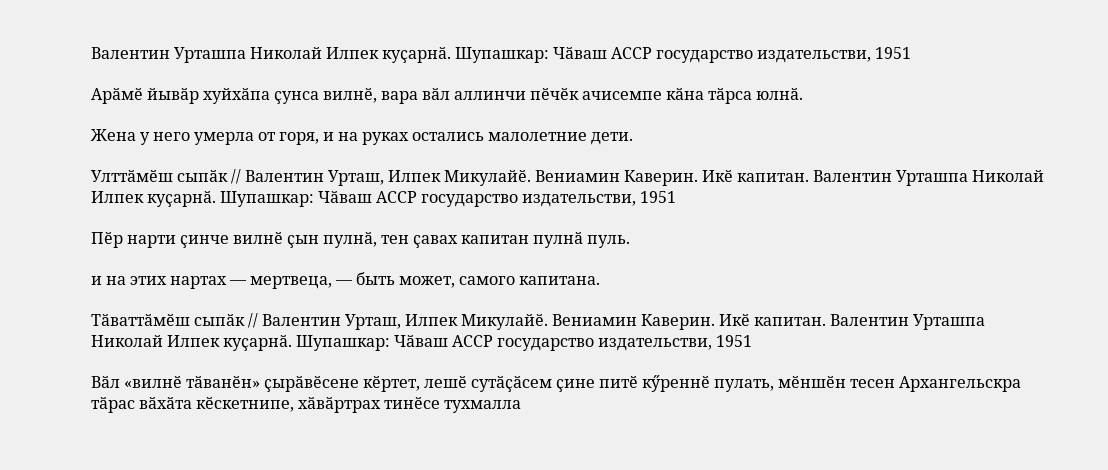Валентин Урташпа Николай Илпек куҫарнӑ. Шупашкар: Чӑваш АССР государство издательстви, 1951

Арӑмӗ йывӑр хуйхӑпа ҫунса вилнӗ, вара вӑл аллинчи пӗчӗк ачисемпе кӑна тӑрса юлнӑ.

Жена у него умерла от горя, и на руках остались малолетние дети.

Улттӑмӗш сыпӑк // Валентин Урташ, Илпек Микулайӗ. Вениамин Каверин. Икӗ капитан. Валентин Урташпа Николай Илпек куҫарнӑ. Шупашкар: Чӑваш АССР государство издательстви, 1951

Пӗр нарти ҫинче вилнӗ ҫын пулнӑ, тен ҫавах капитан пулнӑ пуль.

и на этих нартах — мертвеца, — быть может, самого капитана.

Тӑваттӑмӗш сыпӑк // Валентин Урташ, Илпек Микулайӗ. Вениамин Каверин. Икӗ капитан. Валентин Урташпа Николай Илпек куҫарнӑ. Шупашкар: Чӑваш АССР государство издательстви, 1951

Вӑл «вилнӗ тӑванӗн» ҫырӑвӗсене кӗртет, лешӗ сутӑҫӑсем ҫине питӗ кӳреннӗ пулать, мӗншӗн тесен Архангельскра тӑрас вӑхӑта кӗскетнипе, хӑвӑртрах тинӗсе тухмалла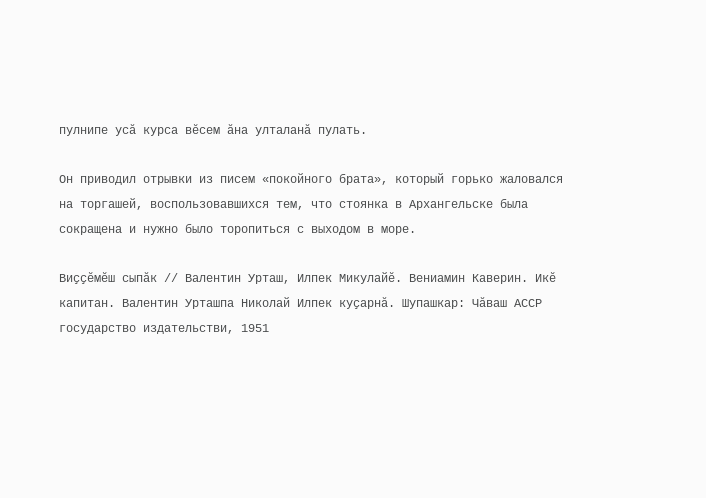пулнипе усӑ курса вӗсем ӑна улталанӑ пулать.

Он приводил отрывки из писем «покойного брата», который горько жаловался на торгашей, воспользовавшихся тем, что стоянка в Архангельске была сокращена и нужно было торопиться с выходом в море.

Виҫҫӗмӗш сыпӑк // Валентин Урташ, Илпек Микулайӗ. Вениамин Каверин. Икӗ капитан. Валентин Урташпа Николай Илпек куҫарнӑ. Шупашкар: Чӑваш АССР государство издательстви, 1951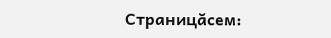Страницăсем: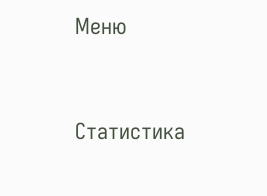Меню



Статистика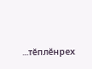...тĕплӗнрех